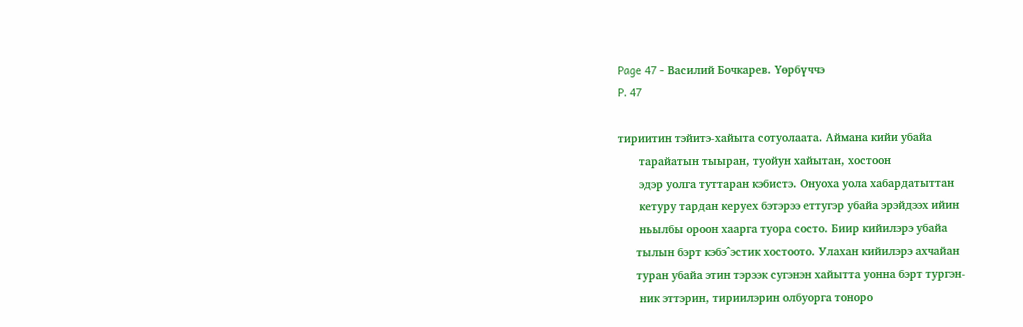Page 47 - Василий Бочкарев. Үөрбүччэ
P. 47

тириитин тэйитэ-хайыта сотуолаата. Аймана кийи убайа
       тарайатын тыыран, туойун хайытан, хостоон
       эдэр уолга туттаран кэбистэ. Онуоха уола хабардатыттан
       кетуру тардан керуех бэтэрээ еттугэр убайа эрэйдээх ийин
       ньылбы ороон хаарга туора состо. Биир кийилэрэ убайа
      тылын бэрт кэбэ^эстик хостоото. Улахан кийилэрэ ахчайан
      туран убайа этин тэрээк сугэнэн хайытта уонна бэрт тургэн-
       ник эттэрин, тириилэрин олбуорга тоноро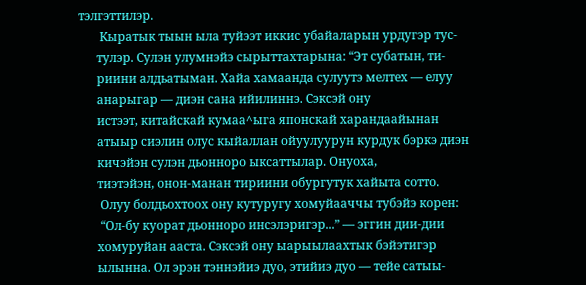тэлгэттилэр.
       Кыратык тыын ыла туйээт иккис убайаларын урдугэр тус-
      тулэр. Сулэн улумнэйэ сырыттахтарына: “Эт субатын, ти-
      риини алдьатыман. Хайа хамаанда сулуутэ мелтех — елуу
      анарыгар — диэн сана ийилиннэ. Сэксэй ону
      истээт, китайскай кумаа^ыга японскай харандаайынан
      атыыр сиэлин олус кыйаллан ойуулуурун курдук бэркэ диэн
      кичэйэн сулэн дьонноро ыксаттылар. Онуоха,
      тиэтэйэн, онон-манан тириини обургутук хайыта сотто.
       Олуу болдьохтоох ону кутуругу хомуйааччы тубэйэ корен:
       “Ол-бу куорат дьонноро инсэлэригэр...” — эггин дии-дии
      хомуруйан ааста. Сэксэй ону ыарыылаахтык бэйэтигэр
      ылынна. Ол эрэн тэннэйиэ дуо, этийиэ дуо — тейе сатыы-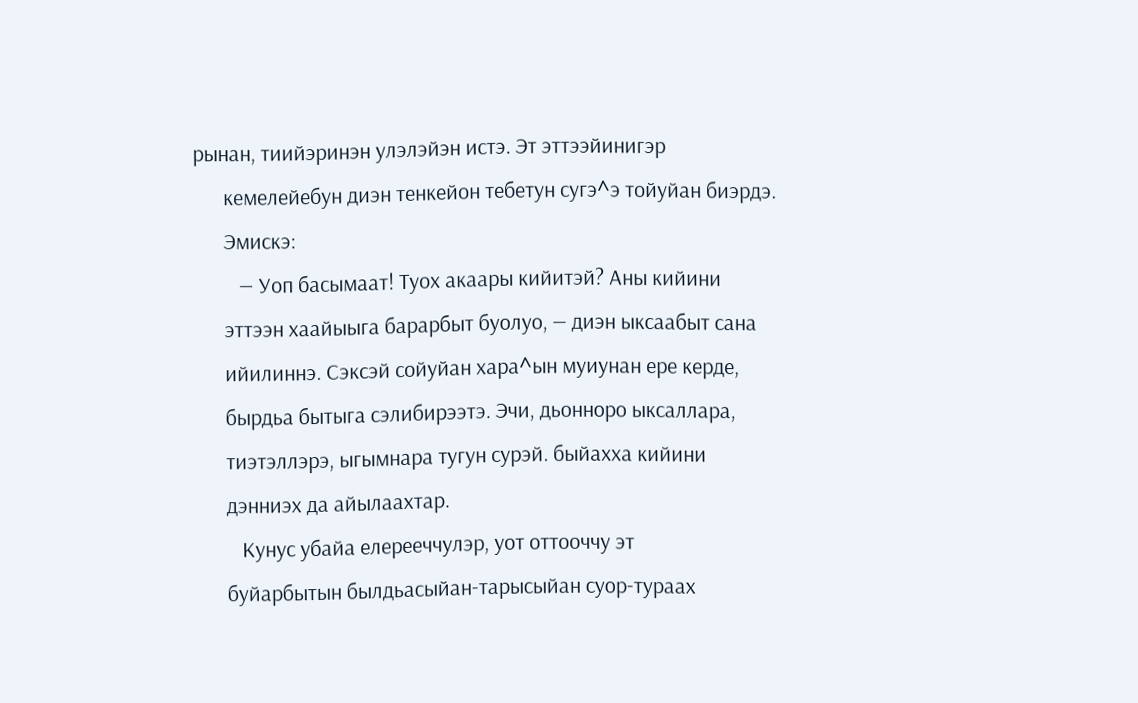рынан, тиийэринэн улэлэйэн истэ. Эт эттээйинигэр
      кемелейебун диэн тенкейон тебетун сугэ^э тойуйан биэрдэ.
      Эмискэ:
         — Уоп басымаат! Туох акаары кийитэй? Аны кийини
      эттээн хаайыыга барарбыт буолуо, — диэн ыксаабыт сана
      ийилиннэ. Сэксэй сойуйан хара^ын муиунан ере керде,
      бырдьа бытыга сэлибирээтэ. Эчи, дьонноро ыксаллара,
      тиэтэллэрэ, ыгымнара тугун сурэй. быйахха кийини
      дэнниэх да айылаахтар.
         Кунус убайа елерееччулэр, уот оттооччу эт
      буйарбытын былдьасыйан-тарысыйан суор-тураах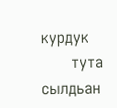курдук
      тута сылдьан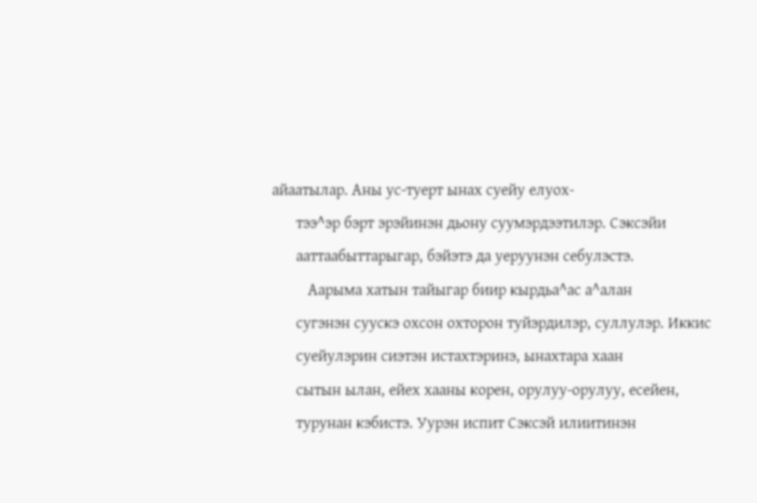айаатылар. Аны ус-туерт ынах суейу елуох-
      тээ^эр бэрт эрэйинэн дьону суумэрдээтилэр. Сэксэйи
      ааттаабыттарыгар, бэйэтэ да уеруунэн себулэстэ.
         Аарыма хатын тайыгар биир кырдьа^ас а^алан
      сугэнэн суускэ охсон охторон туйэрдилэр, суллулэр. Иккис
      суейулэрин сиэтэн истахтэринэ, ынахтара хаан
      сытын ылан, ейех хааны корен, орулуу-орулуу, есейен,
      турунан кэбистэ. Уурэн испит Сэксэй илиитинэн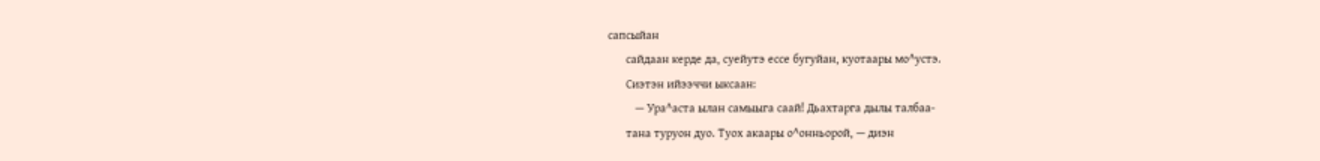сапсыйан
      сайдаан керде да, суейутэ ессе бугуйан, куотаары мо^устэ.
      Сиэтэн ийээччи ыксаан:
         — Ура^аста ылан самыыга саай! Дьахтарга дылы талбаа-
      тана туруон дуо. Туох акаары о^онньорой, — диэн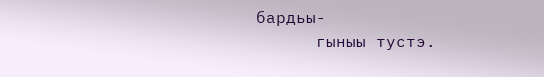бардьы-
      гыныы тустэ.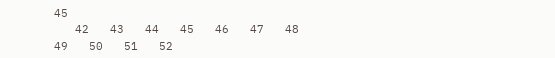45
   42   43   44   45   46   47   48   49   50   51   52